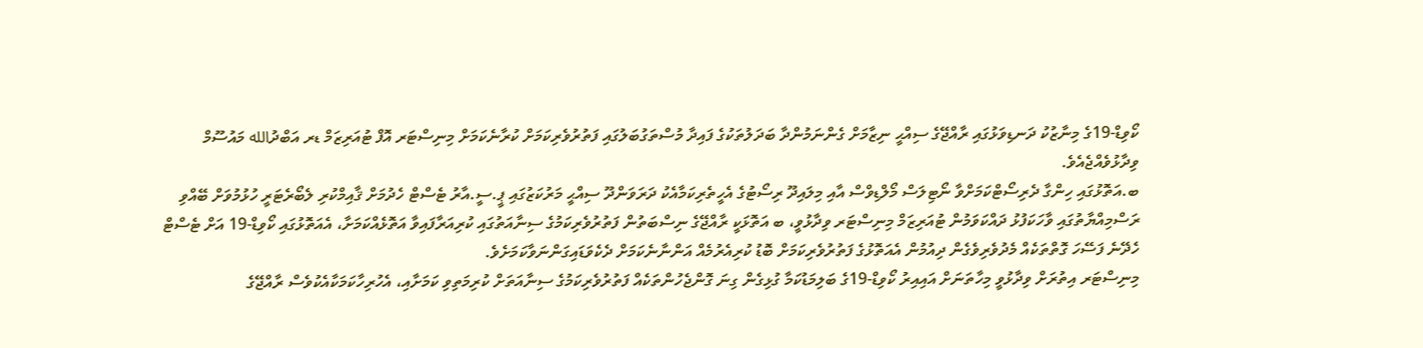ކޯވިޑް-19ގެ މިނާޒުކު ދަނޑިވަޅުގައި ރާއްޖޭގެ ސިއްޙީ ނިޒާމަށް ގެންނަމުންދާ ބަދަލުތަކުގެ ފައިދާ މުސްތަގުބަލުގައި ފަތުރުވެރިކަމަށް ކުރާނެކަމަށް މިނިސްޓަރ އޮފް ޓުއަރިޒަމް ޑރ އަބްދުالله މައުސޫމް ވިދާޅުވެއްޖެއެވެ.
ބ.އަތޮޅުގައި ހިންގާ ދެރިސޯޓްކަމަށްވާ ނޯޓިލަސް މޯލްޑިވްސް އާއި މިލައިދޫ ރިސޯޓުގެ އެހީތެރިކަމާއެކު ދަރަވަންދޫ ސިއްޙީ މަރުކަޒުގައި ޕީ.ސީ.އާރު ޓެސްޓް ހެދުމަށް ޤާއިމްކުރި ލެބޯރެޓަރީ ހުޅުމުވަށް ބޭއްވި ރަސްމިއްޔާތުގައި ވާހަކަފުޅު ދައްކަވަމުން ޓުއަރިޒަމް މިނިސްޓަރ ވިދާޅުވީ، ބ އަތޮޅަކީ ރާއްޖޭގެ ނިސްބަތުން ފަތުރުވެރިކަމުގެ ސިނާއަތުގައި ކުރިއަރާފައިވާ އަތޮޅެއްކަމަށާ، އެއަތޮޅުގައި ކޯވިޑް-19 އަށް ޓެސްޓް ހެދޭނެ ފަސޭހަ ގޮތްތަކެއް މެދުވެރިވެގެން ދިއުމުން އެއަތޮޅުގެ ފަތުރުވެރިކަމަށް ބޮޑު ކުރިއެރުމެއް އަންނާނެކަމަށް ދެކެވަޑައިގަންނަވާކަމަށެވެ.
މިނިސްޓަރ އިތުރަށް ވިދާޅުވީ މިހާތަނަށް އައިއިރު ކޯވިޑް-19ގެ ބަލިމަޑުކަމާ ގުޅިގެން ގިނަ ގޮންޖެހުންތަކެއް ފަތުރުވެރިކަމުގެ ސިނާއަތަށް ކުރިމަތިވި ކަމަށާއި، އެހުރިހާކަމަކާއެކުވެސް ރާއްޖޭގެ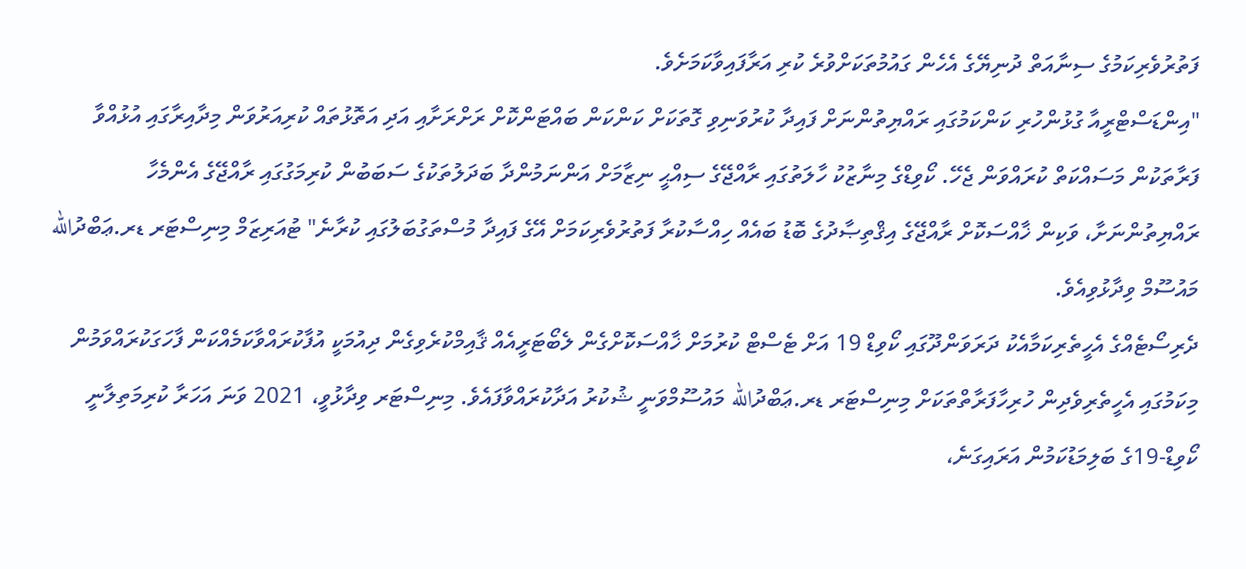ފަތުރުވެރިކަމުގެ ސިނާއަތް ދުނިޔޭގެ އެހެން ގައުމުތަކަށްވުރެ ކުރި އަރާފައިވާކަމަށެވެ.
"އިންޑަސްޓްރީއާ ގުޅުންހުރި ކަންކަމުގައި ރައްޔިތުންނަށް ފައިދާ ކުރުވަނިވި ގޮތަކަށް ކަންކަން ބައްޓަންކޮށް ރަށްރަށާއި އަދި އަތޮޅުތައް ކުރިއަރުވަން މިދާއިރާގައި އުޅުއްވާ ފަރާތަކުން މަސައްކަތް ކުރައްވަން ޖެހޭ. ކޯވިޑްގެ މިނާޒުކު ހާލަތުގައި ރާއްޖޭގެ ސިއްޙީ ނިޒާމަށް އަންނަމުންދާ ބަދަލުތަކުގެ ސަބަބުން ކުރިމަގުގައި ރާއްޖޭގެ އެންމެހާ ރައްޔިތުންނަށާ، ވަކިން ޚާއްސަކޮށް ރާއްޖޭގެ އިޤްތިޞާދުގެ ބޮޑު ބައެއް ހިއްސާކުރާ ފަތުރުވެރިކަމަށް އޭގެ ފައިދާ މުސްތަގުބަލުގައި ކުރާނެ" ޓުއަރިޒަމް މިނިސްޓަރ ޑރ.ޢަބްދުالله މައުސޫމް ވިދާޅުވިއެވެ.
ދެރިސޯޓެއްގެ އެހީތެރިކަމާއެކު ދަރަވަންދޫގައި ކޯވިޑް 19 އަށް ޓެސްޓް ކުރުމަށް ޚާއްސަކޮށްގެން ލެބޯޓަރީއެއް ޤާއިމްކުރެވިގެން ދިއުމަކީ އުފާކުރައްވާކަމެއްކަން ފާހަގަކުރައްވަމުން މިކަމުގައި އެހީތެރިވެދިން ހުރިހާފަރާތްތަކަށް މިނިސްޓަރ ޑރ.ޢަބްދުالله މައުސޫމްވަނީ ޝުކުރު އަދާކުރައްވާފައެވެ. މިނިސްޓަރ ވިދާޅުވީ، 2021 ވަނަ އަހަރާ ކުރިމަތިލާނީ ކޯވިޑް-19ގެ ބަލިމަޑުކަމުން އަރައިގަނެ،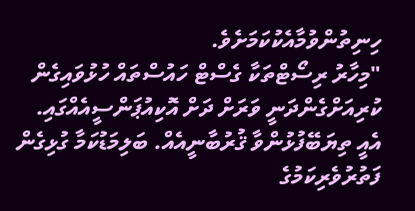ހިނިތުންވުމާއެކުކަމަށެވެ.
"މިހާރު ރިސޯޓްތަކާ ގެސްޓް ހައުސްތައް ހުޅުވައިގެން ކުރިއަށްގެންދަނީ ވަރަށް ދަށް އޮކިއުޕަންސީއެއްގައި. އެއީ ތިޔަބޭފުޅުންވާ ޤުރުބާނީއެއް. ބަލިމަޑުކަމާ ގުޅިގެން ފަތުރުވެރިކަމުގެ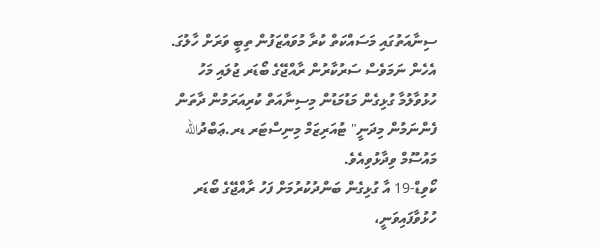ސިނާއަތުގައި މަސައްކަތް ކުރާ މުވައްޒަފުން ތިބީ ވަރަށް ހާލުގަ. އެހެން ނަމަވެސް ސަރުކާރުން ރާއްޖޭގެ ބޯޑަރ ޖުލައި މަހު ހުޅުވާލުމާ ގުޅިގެން މަޑުމަޑުން މިސިނާއަތް ކުރިއަރަމުން ދާތަން ފެންނަމުން މިދަނީ" ޓުއަރިޒަމް މިނިސްޓަރ ޑރ.ޢަބްދުالله މައުސޫމް ވިދާޅުވިއެވެ.
ކޯވިޑް-19 އާ ގުޅިގެން ބަންދުކުރުމަށް ފަހު ރާއްޖޭގެ ބޯޑަރ ހުޅުވާފައިވަނީ،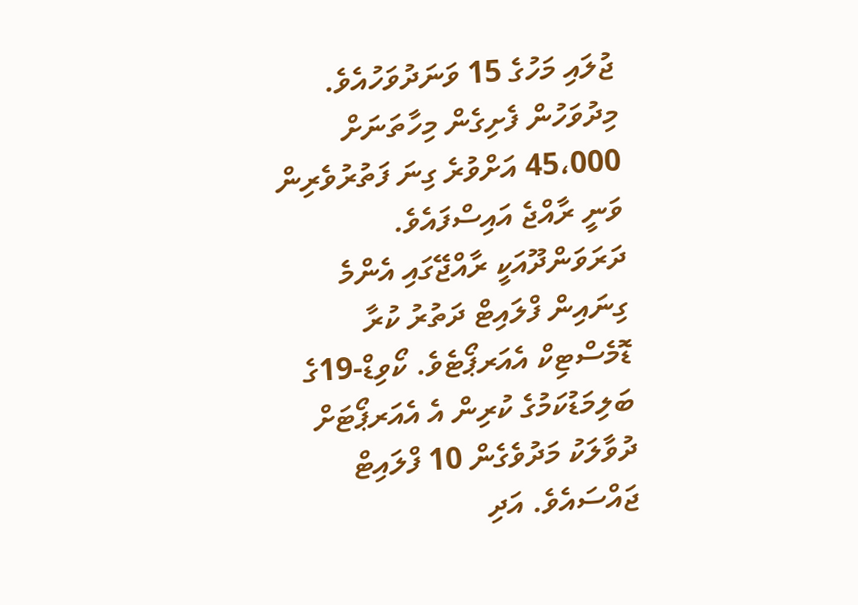ޖުލައި މަހުގެ 15 ވަނަދުވަހުއެވެ. މިދުވަހުން ފެށިގެން މިހާތަނަށް 45،000 އަށްވުރެ ގިނަ ފަތުރުވެރިން ވަނީ ރާއްޖެ އައިސްފައެވެ.
ދަރަވަންދޫއަކީ ރާއްޖޭގައި އެންމެ ގިނައިން ފްލައިޓް ދަތުރު ކުރާ ޑޮމެސްޓިކް އެއަރޕޯޓެވެ. ކޯވިޑް-19ގެ ބަލިމަޑުކަމުގެ ކުރިން އެ އެއަރޕޯޓަށް ދުވާލަކު މަދުވެގެން 10 ފްލައިޓް ޖައްސައެވެ. އަދި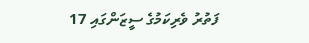ފަތުރު ވެރިކަމުގެ ސީޒަންގައި 17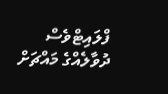ފްލައިޓްވެސް ދުވާލެއްގެ މައްޗަށް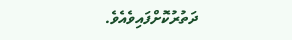ދަތުރުކޮށްފައިވެއެވެ.